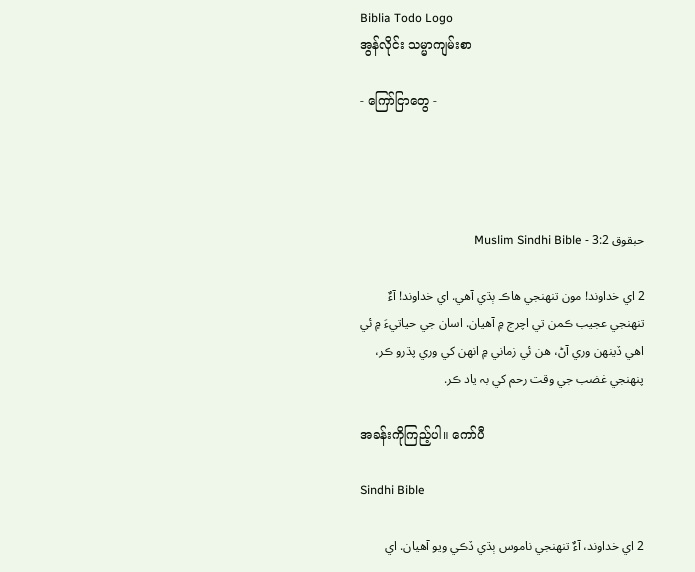Biblia Todo Logo
အွန်လိုင်း သမ္မာကျမ်းစာ

- ကြော်ငြာတွေ -




حبقوق 3:2 - Muslim Sindhi Bible

2 اي خداوند! مون تنهنجي هاڪ ٻڌي آهي. اي خداوند! آءٌ تنهنجي عجيب ڪمن تي اچرج ۾ آهيان. اسان جي حياتيءَ ۾ ئي اهي ڏينهن وري آڻ، هن ئي زماني ۾ انهن کي وري پڌرو ڪر، پنهنجي غضب جي وقت رحم کي بہ ياد ڪر.

အခန်းကိုကြည့်ပါ။ ကော်ပီ

Sindhi Bible

2 اي خداوند، آءٌ تنهنجي ناموس ٻڌي ڏڪي ويو آهيان. اي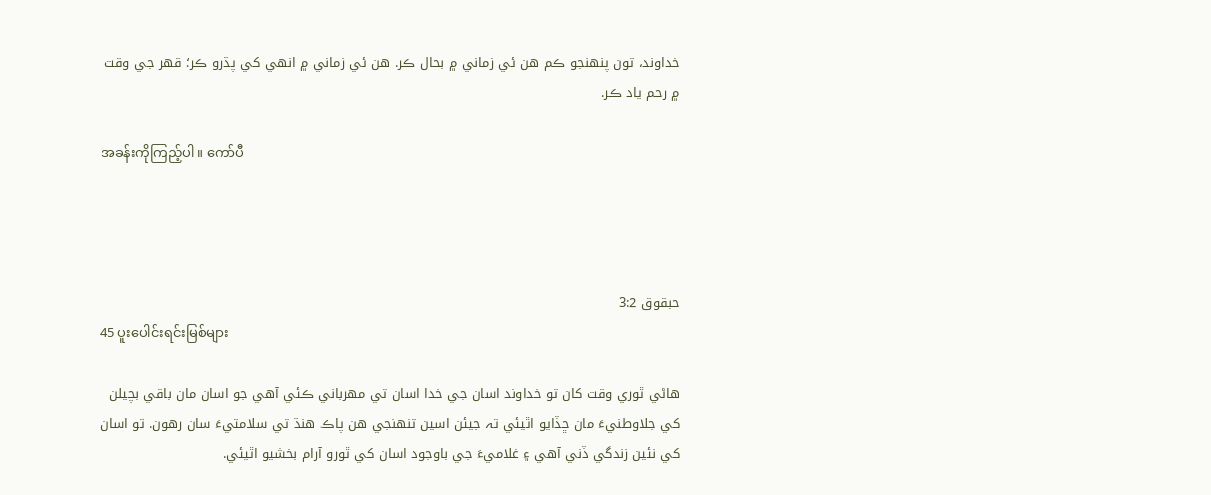خداوند، تون پنهنجو ڪم هن ئي زماني ۾ بحال ڪر. هن ئي زماني ۾ انهي کي پڌرو ڪر؛ قهر جي وقت ۾ رحم ياد ڪر.

အခန်းကိုကြည့်ပါ။ ကော်ပီ




حبقوق 3:2
45 ပူးပေါင်းရင်းမြစ်များ

هاڻي ٿوري وقت کان تو خداوند اسان جي خدا اسان تي مهرباني ڪئي آهي جو اسان مان باقي بچيلن کي جلاوطنيءَ مان ڇڏايو اٿيئي تہ جيئن اسين تنهنجي هن پاڪ هنڌ تي سلامتيءَ سان رهون. تو اسان کي نئين زندگي ڏني آهي ۽ غلاميءَ جي باوجود اسان کي ٿورو آرام بخشيو اٿيئي.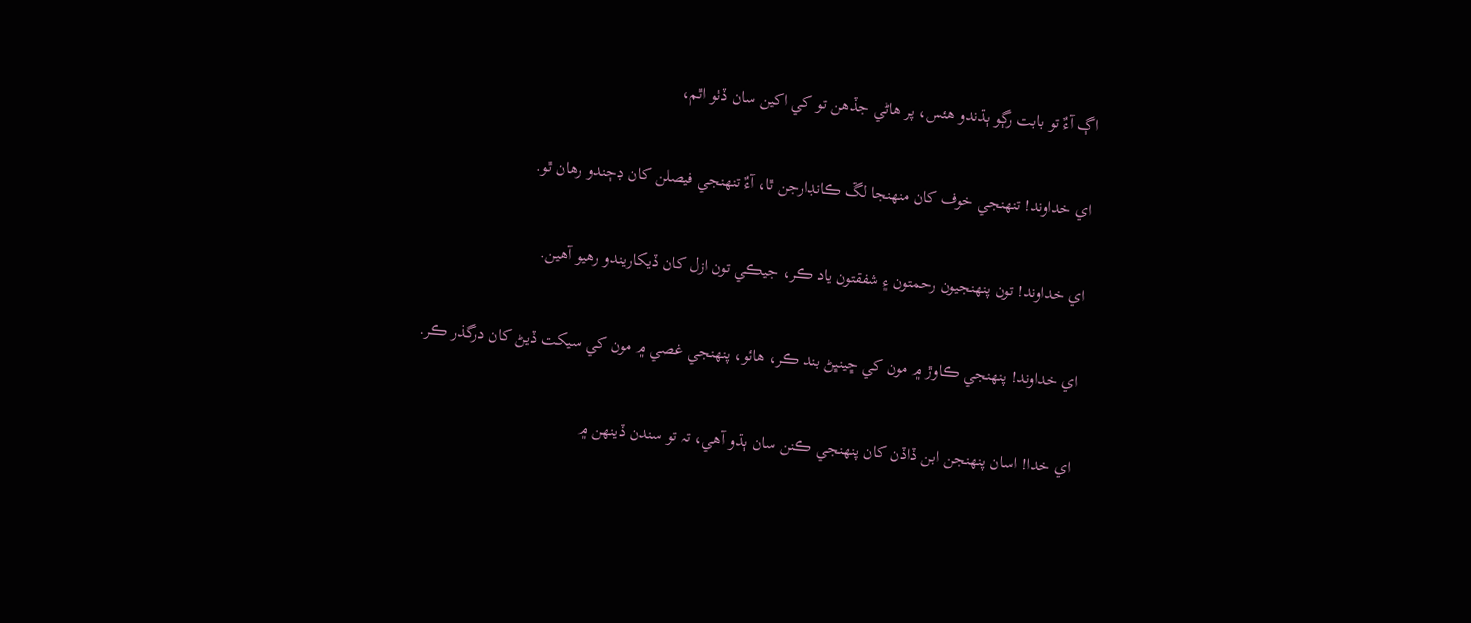اڳ آءٌ تو بابت رڳو ٻڌندو هئس، پر هاڻي جڏهن تو کي اکين سان ڏٺو اٿم،


اي خداوند! تنهنجي خوف کان منهنجا لڱ ڪانڊارجن ٿا، آءٌ تنهنجي فيصلن کان ڊڄندو رهان ٿو.


اي خداوند! تون پنهنجيون رحمتون ۽ شفقتون ياد ڪر، جيڪي تون ازل کان ڏيکاريندو رهيو آهين.


اي خداوند! پنهنجي ڪاوڙ ۾ مون کي ڇينڀڻ بند ڪر، هائو، پنهنجي غصي ۾ مون کي سيکت ڏيڻ کان درگذر ڪر.


اي خدا! اسان پنهنجن ابن ڏاڏن کان پنهنجي ڪنن سان ٻڌو آهي، تہ تو سندن ڏينهن ۾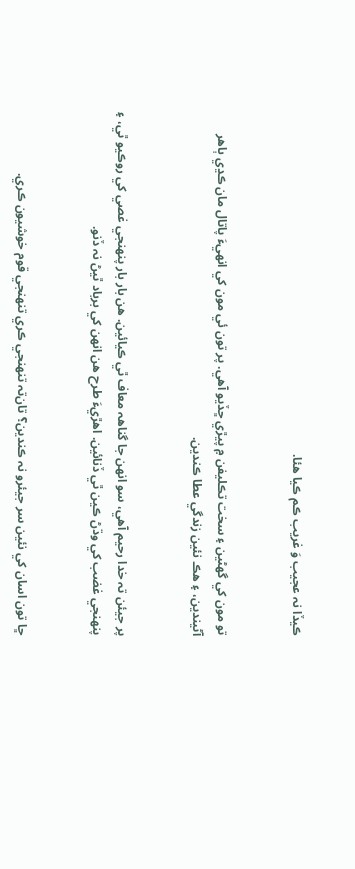ڪيڏا نہ عجيب وَ غريب ڪم ڪيا هئا.


تو مون کي گھڻين ۽ سخت تڪليفن ۾ پيڙي ڇڏيو آهي. پر تون ئي مون کي انهيءَ پاتال مان ڪڍي ٻاهر آڻيندين، ۽ هڪ نئين زندگي عطا ڪندين.


پر جيئن تہ خدا رحيم آهي، سو انهن جا گناهہ معاف ٿي ڪيائين. هن بار بار پنهنجي غصي کي روڪيو ٿي، ۽ پنهنجي غضب کي وڌڻ ڪين ٿي ڏنائين. اهڙيءَ طرح هن انهن کي برباد ٿيڻ نہ ڏنو.


ڇا تون اسان کي نئين سر جيئرو نہ ڪندين؟ تان‌تہ تنهنجي ڪري تنهنجي قوم خوشيون ڪري.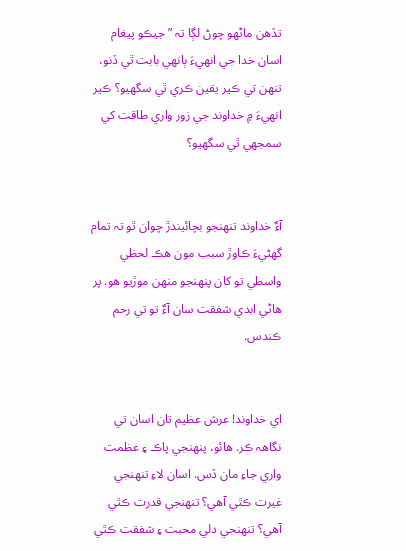تڏهن ماڻهو چوڻ لڳا تہ ”جيڪو پيغام اسان خدا جي انهيءَ ٻانهي بابت ٿي ڏنو، تنهن تي ڪير يقين ڪري ٿي سگھيو؟ ڪير انهيءَ ۾ خداوند جي زور واري طاقت کي سمجھي ٿي سگھيو؟


آءٌ خداوند تنهنجو بچائيندڙ چوان ٿو تہ تمام گھڻيءَ ڪاوڙ سبب مون هڪ لحظي واسطي تو کان پنهنجو منهن موڙيو هو. پر هاڻي ابدي شفقت سان آءٌ تو تي رحم ڪندس.


اي خداوند! عرش عظيم تان اسان تي نگاهہ ڪر. هائو، پنهنجي پاڪ ۽ عظمت واري جاءِ مان ڏس. اسان لاءِ تنهنجي غيرت ڪٿي آهي؟ تنهنجي قدرت ڪٿي آهي؟ تنهنجي دلي محبت ۽ شفقت ڪٿي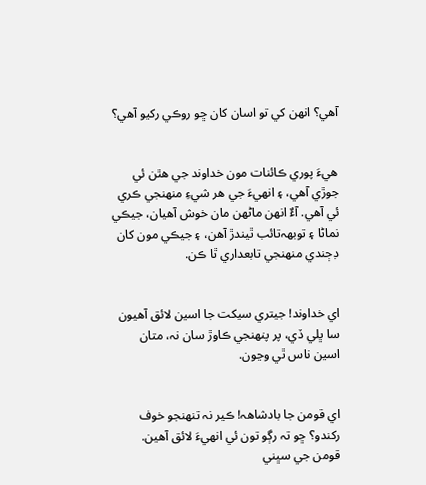آهي؟ انهن کي تو اسان کان ڇو روڪي رکيو آهي؟


هيءَ پوري ڪائنات مون خداوند جي هٿن ئي جوڙي آهي، ۽ انهيءَ جي هر شيءِ منهنجي ڪري ئي آهي. آءٌ انهن ماڻهن مان خوش آهيان، جيڪي نماڻا ۽ توبهہ‌تائب ٿيندڙ آهن، ۽ جيڪي مون کان ڊڄندي منهنجي تابعداري ٿا ڪن.


اي خداوند! جيتري سيکت جا اسين لائق آهيون سا ڀلي ڏي، پر پنهنجي ڪاوڙ سان نہ، متان اسين ناس ٿي وڃون.


اي قومن جا بادشاهہ! ڪير نہ تنهنجو خوف رکندو؟ ڇو تہ رڳو تون ئي انهيءَ لائق آهين. قومن جي سڀني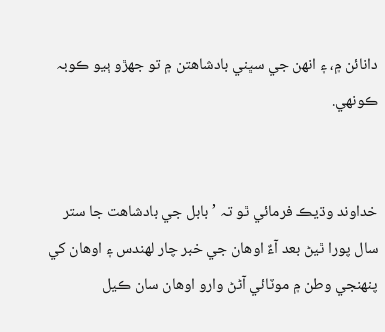دانائن ۾، ۽ انهن جي سڀني بادشاهتن ۾ تو جهڙو ٻيو ڪوبہ ڪونهي.


خداوند وڌيڪ فرمائي ٿو تہ ’بابل جي بادشاهت جا ستر سال پورا ٿيڻ بعد آءٌ اوهان جي خبر چار لهندس ۽ اوهان کي پنهنجي وطن ۾ موٽائي آڻڻ وارو اوهان سان ڪيل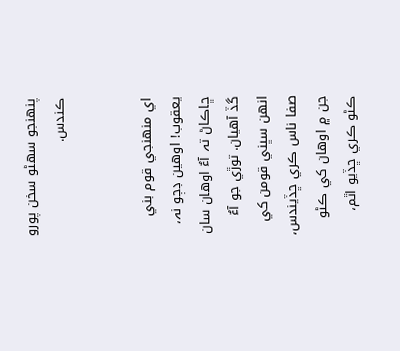پنهنجو سهڻو سخن پورو ڪندس.


اي منهنجي قوم بني يعقوب! اوهين ڊڄو نہ، ڇاڪاڻ تہ آءٌ اوهان سان گڏ آهيان. توڙي جو آءٌ انهن سڀني قومن کي صفا ناس ڪري ڇڏيندس، جن ۾ اوهان کي ڪڻو ڪڻو ڪري ڇڏيو اٿم،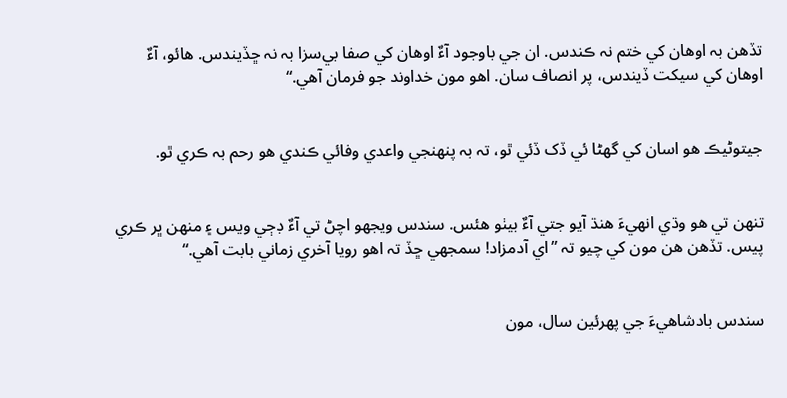تڏهن بہ اوهان کي ختم نہ ڪندس. ان جي باوجود آءٌ اوهان کي صفا بي‌سزا بہ نہ ڇڏيندس. هائو، آءٌ اوهان کي سيکت ڏيندس، پر انصاف سان. اهو مون خداوند جو فرمان آهي.“


جيتوڻيڪ هو اسان کي گھڻا ئي ڏک ڏئي ٿو، تہ بہ پنهنجي واعدي وفائي ڪندي هو رحم بہ ڪري ٿو.


تنهن تي هو وڌي انهيءَ هنڌ آيو جتي آءٌ بيٺو هئس. سندس ويجھو اچڻ تي آءٌ ڊڄي ويس ۽ منهن ڀر ڪري پيس. تڏهن هن مون کي چيو تہ ”اي آدمزاد! سمجھي ڇڏ تہ اهو رويا آخري زماني بابت آهي.“


سندس بادشاهيءَ جي پهرئين سال، مون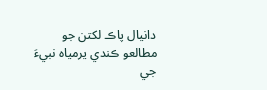دانيال پاڪ لکتن جو مطالعو ڪندي يرمياہ نبيءَ جي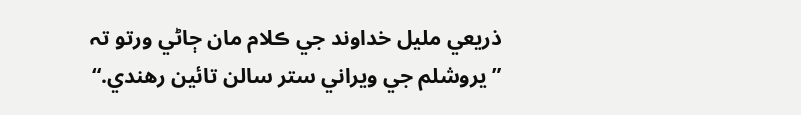ذريعي مليل خداوند جي ڪلام مان ڄاڻي ورتو تہ ”يروشلم جي ويراني ستر سالن تائين رهندي.“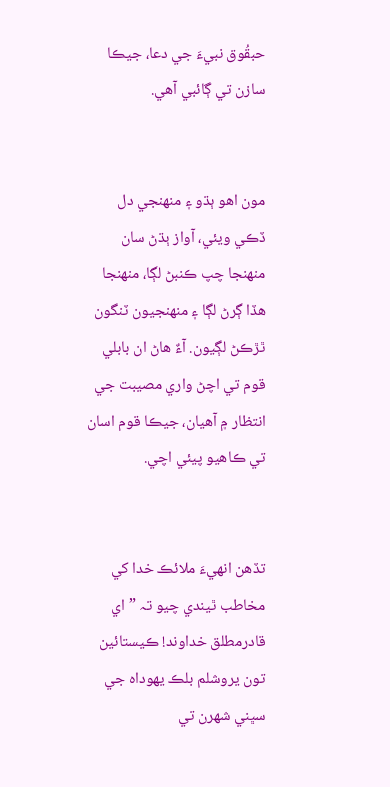حبقُوق نبيءَ جي دعا، جيڪا سازن تي ڳائبي آهي.


مون اهو ٻڌو ۽ منهنجي دل ڏڪي ويئي، آواز ٻڌڻ سان منهنجا چپ ڪنبڻ لڳا، منهنجا هڏا ڳرڻ لڳا ۽ منهنجيون ٽنگون ٿڙڪڻ لڳيون. آءٌ هاڻ ان بابلي قوم تي اچڻ واري مصيبت جي انتظار ۾ آهيان، جيڪا قوم اسان تي ڪاهيو پيئي اچي.


تڏهن انهيءَ ملائڪ خدا کي مخاطب ٿيندي چيو تہ ”اي قادر‌مطلق خداوند! ڪيستائين تون يروشلم بلڪ يهوداہ جي سڀني شهرن تي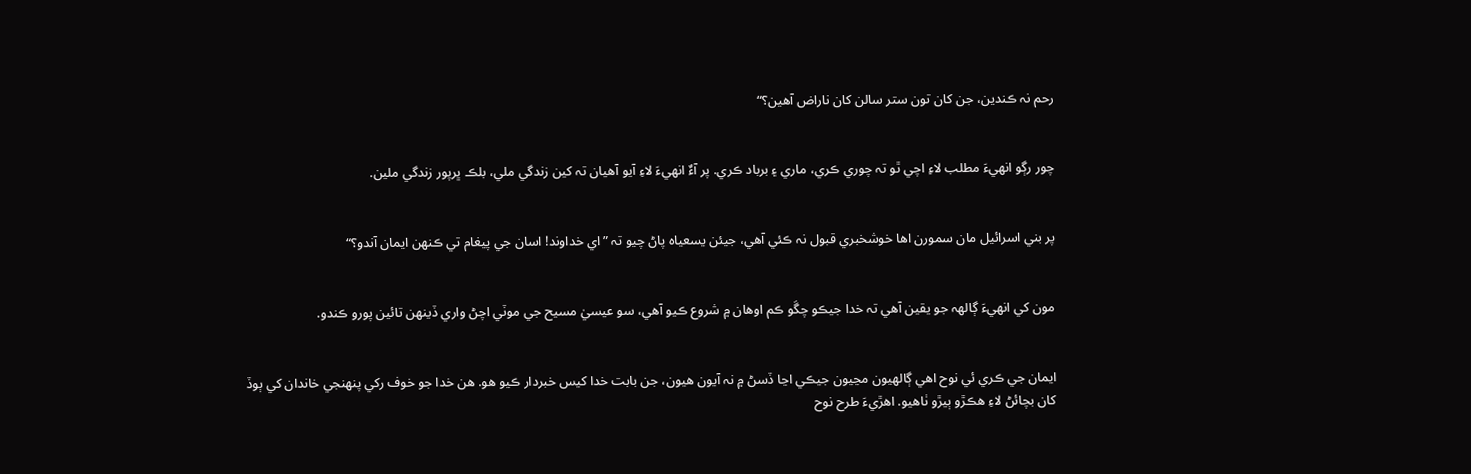رحم نہ ڪندين، جن کان تون ستر سالن کان ناراض آهين؟“


چور رڳو انهيءَ مطلب لاءِ اچي ٿو تہ چوري ڪري، ماري ۽ برباد ڪري. پر آءٌ انهيءَ لاءِ آيو آهيان تہ کين زندگي ملي، بلڪ ڀرپور زندگي ملين.


پر بني اسرائيل مان سمورن اها خوشخبري قبول نہ ڪئي آهي، جيئن يسعياہ پاڻ چيو تہ ”اي خداوند! اسان جي پيغام تي ڪنهن ايمان آندو؟“


مون کي انهيءَ ڳالهہ جو يقين آهي تہ خدا جيڪو چڱو ڪم اوهان ۾ شروع ڪيو آهي، سو عيسيٰ مسيح جي موٽي اچڻ واري ڏينهن تائين پورو ڪندو.


ايمان جي ڪري ئي نوح اهي ڳالهيون مڃيون جيڪي اڃا ڏسڻ ۾ نہ آيون هيون، جن بابت خدا کيس خبردار ڪيو هو. هن خدا جو خوف رکي پنهنجي خاندان کي ٻوڏ کان بچائڻ لاءِ هڪڙو ٻيڙو ٺاهيو. اهڙيءَ طرح نوح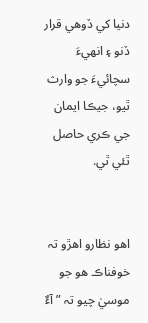دنيا کي ڏوهي قرار ڏنو ۽ انهيءَ سچائيءَ جو وارث ٿيو، جيڪا ايمان جي ڪري حاصل ٿئي ٿي.


اهو نظارو اهڙو تہ خوفناڪ هو جو موسيٰ چيو تہ ”آءٌ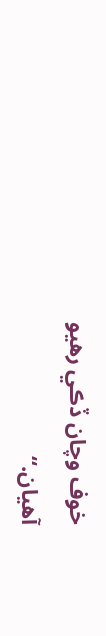خوف وچان ڏڪي رهيو آهيان.“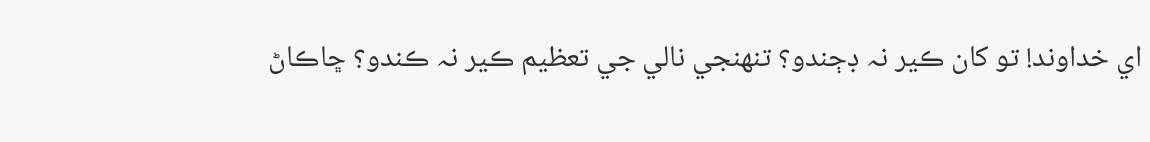اي خداوند! تو کان ڪير نہ ڊڄندو؟ تنهنجي نالي جي تعظيم ڪير نہ ڪندو؟ ڇاڪاڻ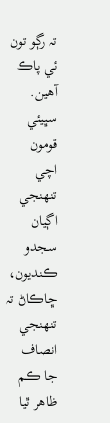تہ رڳو تون ئي پاڪ آهين. سڀيئي قومون اچي تنهنجي اڳيان سجدو ڪنديون، ڇاڪاڻ تہ تنهنجي انصاف جا ڪم ظاهر ٿيا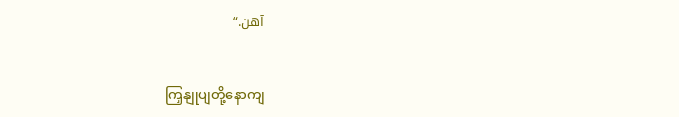آهن.“


ကြှနျုပျတို့နောကျ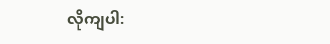လိုကျပါ: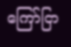ကြော်ငြာ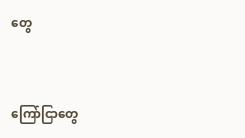တွေ


ကြော်ငြာတွေ